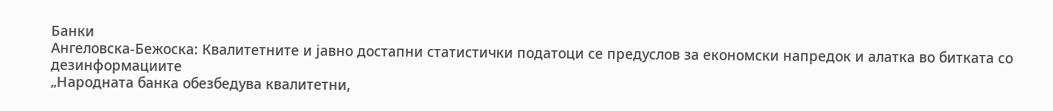Банки
Ангеловска-Бежоска: Квалитетните и јавно достапни статистички податоци се предуслов за економски напредок и алатка во битката со дезинформациите
„Народната банка обезбедува квалитетни,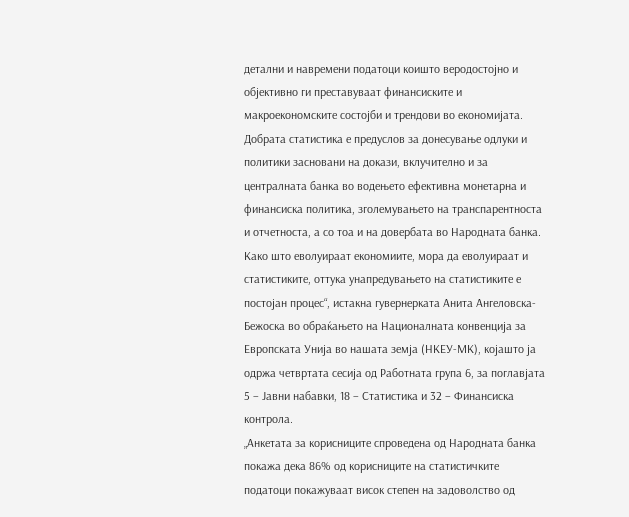детални и навремени податоци коишто веродостојно и објективно ги преставуваат финансиските и макроекономските состојби и трендови во економијата. Добрата статистика е предуслов за донесување одлуки и политики засновани на докази, вклучително и за централната банка во водењето ефективна монетарна и финансиска политика, зголемувањето на транспарентноста и отчетноста, а со тоа и на довербата во Народната банка. Како што еволуираат економиите, мора да еволуираат и статистиките, оттука унапредувањето на статистиките е постојан процес“, истакна гувернерката Анита Ангеловска-Бежоска во обраќањето на Националната конвенција за Европската Унија во нашата земја (НКЕУ-МК), којашто ја одржа четвртата сесија од Работната група 6, за поглавјата 5 − Јавни набавки, 18 − Статистика и 32 − Финансиска контрола.
„Анкетата за корисниците спроведена од Народната банка покажа дека 86% од корисниците на статистичките податоци покажуваат висок степен на задоволство од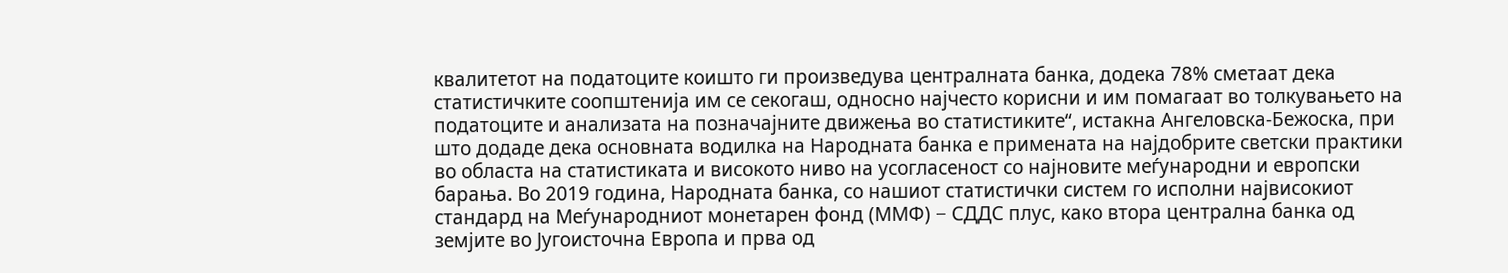квалитетот на податоците коишто ги произведува централната банка, додека 78% сметаат дека статистичките соопштенија им се секогаш, односно најчесто корисни и им помагаат во толкувањето на податоците и анализата на позначајните движења во статистиките“, истакна Ангеловска-Бежоска, при што додаде дека основната водилка на Народната банка е примената на најдобрите светски практики во областа на статистиката и високото ниво на усогласеност со најновите меѓународни и европски барања. Во 2019 година, Народната банка, со нашиот статистички систем го исполни највисокиот стандард на Меѓународниот монетарен фонд (ММФ) − СДДС плус, како втора централна банка од земјите во Југоисточна Европа и прва од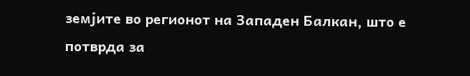земјите во регионот на Западен Балкан, што е потврда за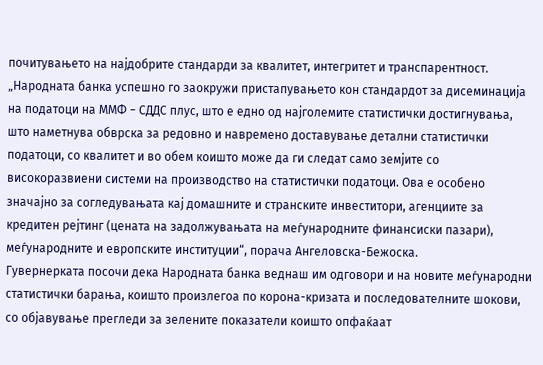почитувањето на најдобрите стандарди за квалитет, интегритет и транспарентност.
„Народната банка успешно го заокружи пристапувањето кон стандардот за дисеминација на податоци на ММФ − СДДС плус, што е едно од најголемите статистички достигнувања, што наметнува обврска за редовно и навремено доставување детални статистички податоци, со квалитет и во обем коишто може да ги следат само земјите со високоразвиени системи на производство на статистички податоци. Ова е особено значајно за согледувањата кај домашните и странските инвеститори, агенциите за кредитен рејтинг (цената на задолжувањата на меѓународните финансиски пазари), меѓународните и европските институции“, порача Ангеловска-Бежоска.
Гувернерката посочи дека Народната банка веднаш им одговори и на новите меѓународни статистички барања, коишто произлегоа по корона-кризата и последователните шокови, со објавување прегледи за зелените показатели коишто опфаќаат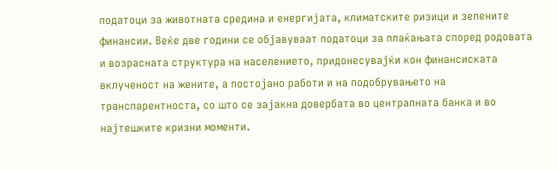податоци за животната средина и енергијата, климатските ризици и зелените финансии. Веќе две години се објавуваат податоци за плаќањата според родовата и возрасната структура на населението, придонесувајќи кон финансиската вклученост на жените, а постојано работи и на подобрувањето на транспарентноста, со што се зајакна довербата во централната банка и во најтешките кризни моменти.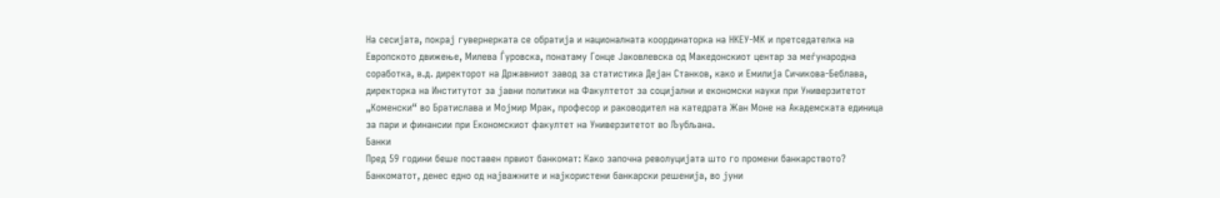На сесијата, покрај гувернерката се обратија и националната координаторка на НКЕУ-МК и претседателка на Европското движење, Милева Ѓуровска, понатаму Гонце Јаковлевска од Македонскиот центар за меѓународна соработка, в.д. директорот на Државниот завод за статистика Дејан Станков, како и Емилија Сичикова-Беблава, директорка на Институтот за јавни политики на Факултетот за социјални и економски науки при Универзитетот „Коменски“ во Братислава и Мојмир Мрак, професор и раководител на катедрата Жан Моне на Академската единица за пари и финансии при Економскиот факултет на Универзитетот во Љубљана.
Банки
Пред 59 години беше поставен првиот банкомат: Како започна револуцијата што го промени банкарството?
Банкоматот, денес едно од најважните и најкористени банкарски решенија, во јуни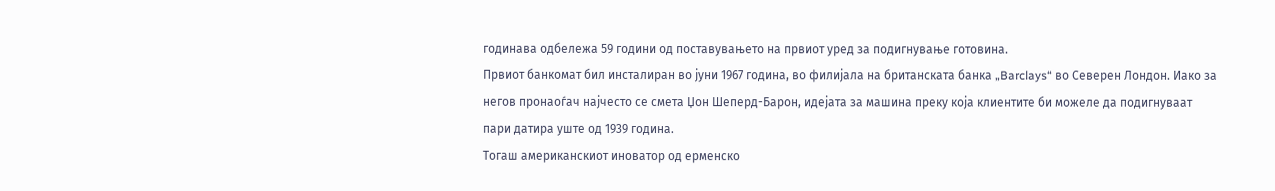годинава одбележа 59 години од поставувањето на првиот уред за подигнување готовина.
Првиот банкомат бил инсталиран во јуни 1967 година, во филијала на британската банка „Barclays“ во Северен Лондон. Иако за негов пронаоѓач најчесто се смета Џон Шеперд-Барон, идејата за машина преку која клиентите би можеле да подигнуваат пари датира уште од 1939 година.
Тогаш американскиот иноватор од ерменско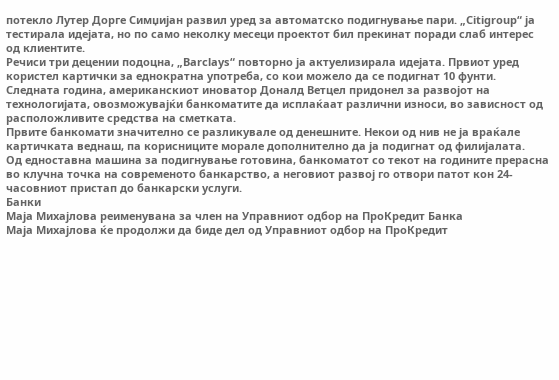потекло Лутер Дорге Симџијан развил уред за автоматско подигнување пари. „Citigroup“ ја тестирала идејата, но по само неколку месеци проектот бил прекинат поради слаб интерес од клиентите.
Речиси три децении подоцна, „Barclays“ повторно ја актуелизирала идејата. Првиот уред користел картички за еднократна употреба, со кои можело да се подигнат 10 фунти.
Следната година, американскиот иноватор Доналд Ветцел придонел за развојот на технологијата, овозможувајќи банкоматите да исплаќаат различни износи, во зависност од расположливите средства на сметката.
Првите банкомати значително се разликувале од денешните. Некои од нив не ја враќале картичката веднаш, па корисниците морале дополнително да ја подигнат од филијалата.
Од едноставна машина за подигнување готовина, банкоматот со текот на годините прерасна во клучна точка на современото банкарство, а неговиот развој го отвори патот кон 24-часовниот пристап до банкарски услуги.
Банки
Маја Михајлова реименувана за член на Управниот одбор на ПроКредит Банка
Маја Михајлова ќе продолжи да биде дел од Управниот одбор на ПроКредит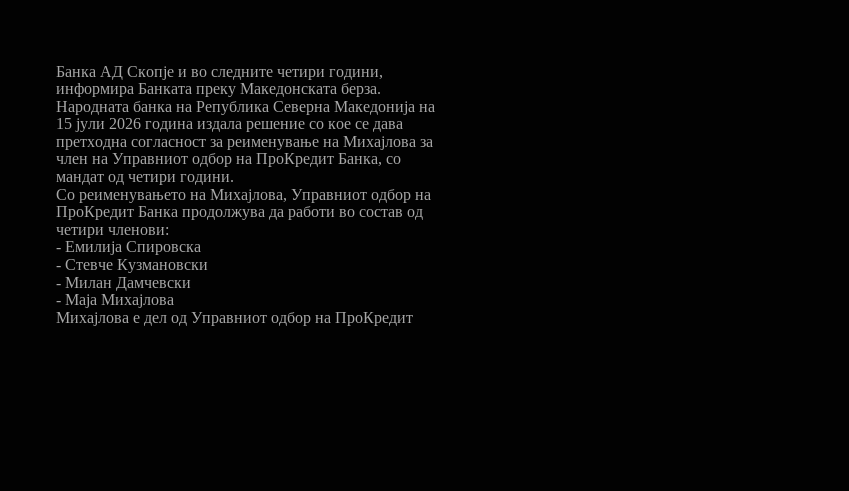Банка АД Скопје и во следните четири години, информира Банката преку Македонската берза.
Народната банка на Република Северна Македонија на 15 јули 2026 година издала решение со кое се дава претходна согласност за реименување на Михајлова за член на Управниот одбор на ПроКредит Банка, со мандат од четири години.
Со реименувањето на Михајлова, Управниот одбор на ПроКредит Банка продолжува да работи во состав од четири членови:
- Емилија Спировска
- Стевче Кузмановски
- Милан Дамчевски
- Маја Михајлова
Михајлова е дел од Управниот одбор на ПроКредит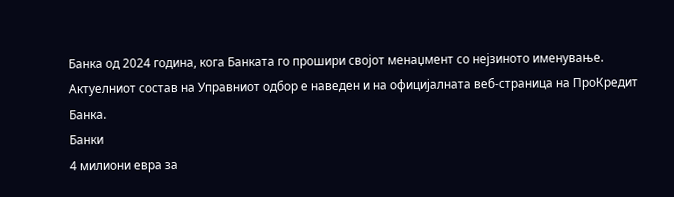Банка од 2024 година, кога Банката го прошири својот менаџмент со нејзиното именување.
Актуелниот состав на Управниот одбор е наведен и на официјалната веб-страница на ПроКредит Банка.
Банки
4 милиони евра за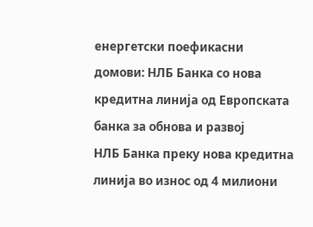енергетски поефикасни домови: НЛБ Банка со нова кредитна линија од Европската банка за обнова и развој
НЛБ Банка преку нова кредитна линија во износ од 4 милиони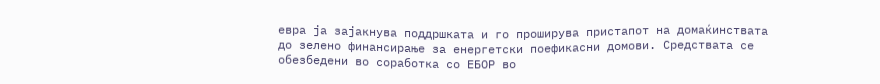евра ја зајакнува поддршката и го проширува пристапот на домаќинствата до зелено финансирање за енергетски поефикасни домови. Средствата се обезбедени во соработка со ЕБОР во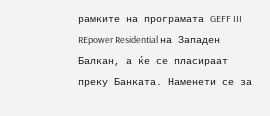рамките на програмата GEFF III REpower Residential на Западен Балкан, а ќе се пласираат преку Банката. Наменети се за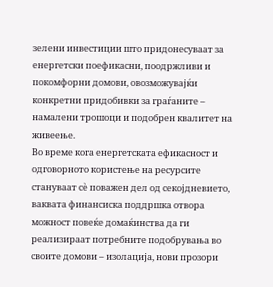зелени инвестиции што придонесуваат за енергетски поефикасни, поодржливи и покомфорни домови, овозможувајќи конкретни придобивки за граѓаните – намалени трошоци и подобрен квалитет на живеење.
Во време кога енергетската ефикасност и одговорното користење на ресурсите стануваат сè поважен дел од секојдневието, ваквата финансиска поддршка отвора можност повеќе домаќинства да ги реализираат потребните подобрувања во своите домови – изолација, нови прозори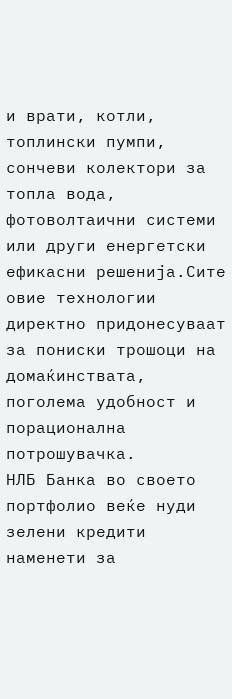и врати, котли, топлински пумпи, сончеви колектори за топла вода, фотоволтаични системи или други енергетски ефикасни решенија.Сите овие технологии директно придонесуваат за пониски трошоци на домаќинствата, поголема удобност и порационална потрошувачка.
НЛБ Банка во своето портфолио веќе нуди зелени кредити наменети за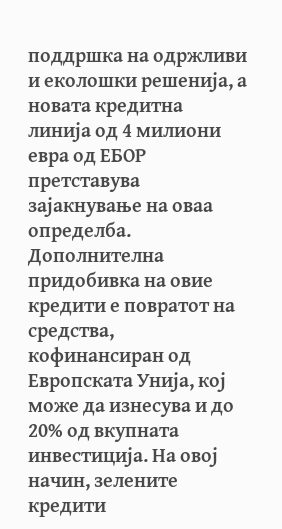поддршка на одржливи и еколошки решенија, а новата кредитна линија од 4 милиони евра од ЕБОР претставува зајакнување на оваа определба.
Дополнителна придобивка на овие кредити е повратот на средства, кофинансиран од Европската Унија, кој може да изнесува и до 20% од вкупната инвестиција. На овој начин, зелените кредити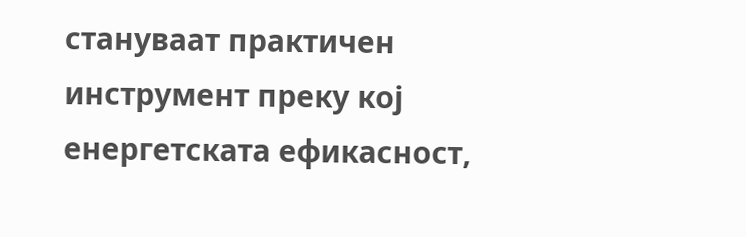стануваат практичен инструмент преку кој енергетската ефикасност,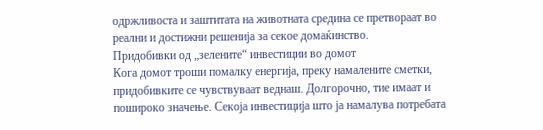одржливоста и заштитата на животната средина се претвораат во реални и достижни решенија за секое домаќинство.
Придобивки од „зелените“ инвестиции во домот
Кога домот троши помалку енергија, преку намалените сметки, придобивките се чувствуваат веднаш. Долгорочно, тие имаат и пошироко значење. Секоја инвестиција што ја намалува потребата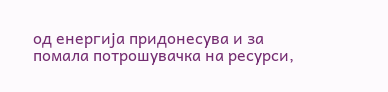од енергија придонесува и за помала потрошувачка на ресурси,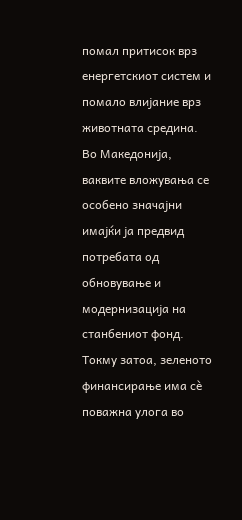помал притисок врз енергетскиот систем и помало влијание врз животната средина. Во Македонија, ваквите вложувања се особено значајни имајќи ја предвид потребата од обновување и модернизација на станбениот фонд.
Токму затоа, зеленото финансирање има сè поважна улога во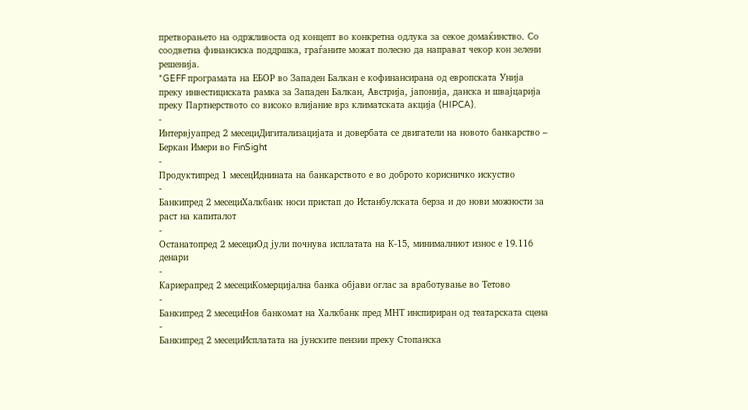претворањето на одржливоста од концепт во конкретна одлука за секое домаќинство. Со соодветна финансиска поддршка, граѓаните можат полесно да направат чекор кон зелени решенија.
*GEFF програмата на ЕБОР во Западен Балкан е кофинансирана од европската Унија преку инвестициската рамка за Западен Балкан, Австрија, јапонија, данска и швајцарија преку Партнерството со високо влијание врз климатската акција (HIPCA).
-
Интервјуапред 2 месециДигитализацијата и довербата се двигатели на новото банкарство – Беркан Имери во FinSight
-
Продуктипред 1 месецИднината на банкарството е во доброто корисничко искуство
-
Банкипред 2 месециХалкбанк носи пристап до Истанбулската берза и до нови можности за раст на капиталот
-
Останатопред 2 месециОд јули почнува исплатата на К-15, минималниот износ е 19.116 денари
-
Кариерапред 2 месециКомерцијална банка објави оглас за вработување во Тетово
-
Банкипред 2 месециНов банкомат на Халкбанк пред МНТ инспириран од театарската сцена
-
Банкипред 2 месециИсплатата на јунските пензии преку Стопанска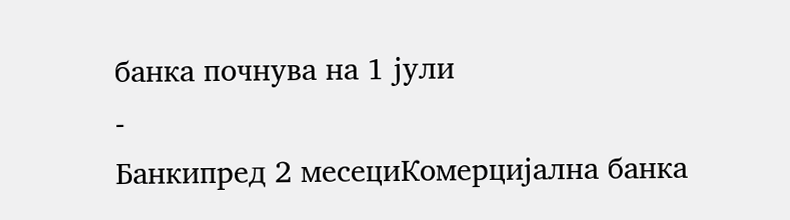банка почнува на 1 јули
-
Банкипред 2 месециКомерцијална банка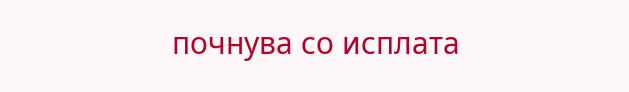почнува со исплата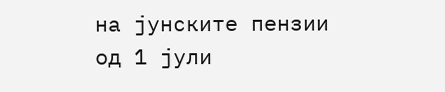на јунските пензии од 1 јули